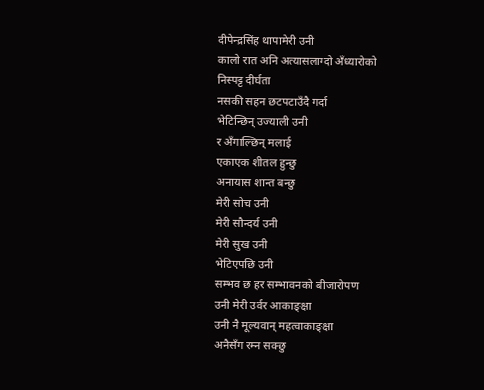दीपेन्द्रसिंह थापामेरी उनी
कालो रात अनि अत्यासलाग्दो अँध्यारोको
निस्पट्ट दीर्घता
नसकी सहन छटपटाउँदै गर्दा
भेटिन्छिन् उज्याली उनी
र अँगाल्छिन् मलाई
एकाएक शीतल हुन्छु
अनायास शान्त बन्छु
मेरी सोच उनी
मेरी सौन्दर्य उनी
मेरी सुख उनी
भेटिएपछि उनी
सम्भव छ हर सम्भावनको बीजारोपण
उनी मेरी उर्वर आकाङ्क्षा
उनी नै मूल्यवान् महत्वाकाङ्क्षा
अनैसँग रम्न सक्छु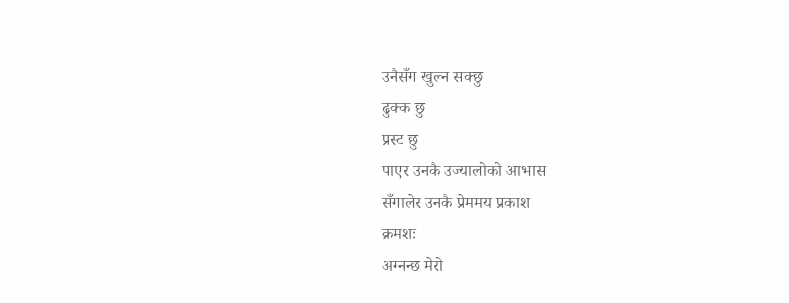उनैसँग खुल्न सक्छु
ढुक्क छु
प्रस्ट छु
पाएर उनकै उज्यालोको आभास
सँगालेर उनकै प्रेममय प्रकाश
क्रमशः
अग्नन्छ मेरो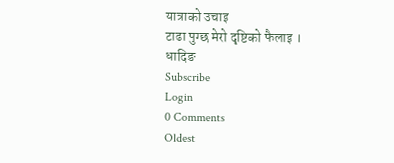यात्राको उचाइ
टाढा पुग्छ मेरो दृष्टिको फैलाइ ।
धादिङ
Subscribe
Login
0 Comments
Oldest